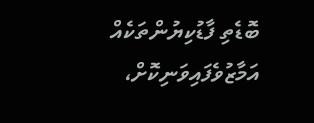ބޮޑެތި ފާޑުކިޔުންތަކެއް އަމާޒުވެފައިވަނިކޮށް،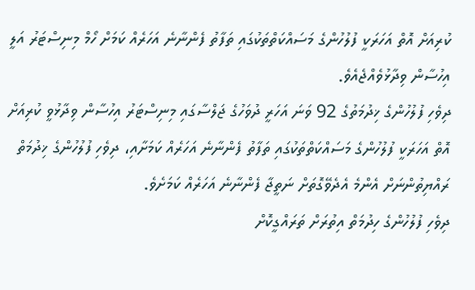ކުރިއަށް އޮތް އަހަރަކީ ފުލުހުންގެ މަސައްކަތްތަކުގައި ތަފާތު ފެންނާނެ އަހަރެއް ކަމަށް ހޯމް މިނިސްޓަރު އަލީ އިހުސާން ވިދާޅުވެއްޖެއެވެ.
ދިވެހި ފުލުހުންގެ ޚިދުމަތުގެ 92 ވަނަ އަހަރީ ދުވަހުގެ ޖަލްސާގައި މިނިސްޓަރު އިހުސާން ވިދާޅުވީ ކުރިއަށް އޮތް އަހަރަކީ ފުލުހުންގެ މަސައްކަތްތަކުގައި ތަފާތު ފެންނާނެ އަހަރެއް ކަމަށާއި، ދިވެހި ފުލުހުންގެ ޚިދުމަތް ރައްޔިތުންނަށް އެންމެ އެދެވޭގޮތަށް ނަތީޖާ ފެންނާނެ އަހަރެއް ކަމަށެވެ.
ދިވެހި ފުލުހުންގެ ހިދުމަތް އިތުރަށް ތަރައްގީކޮށް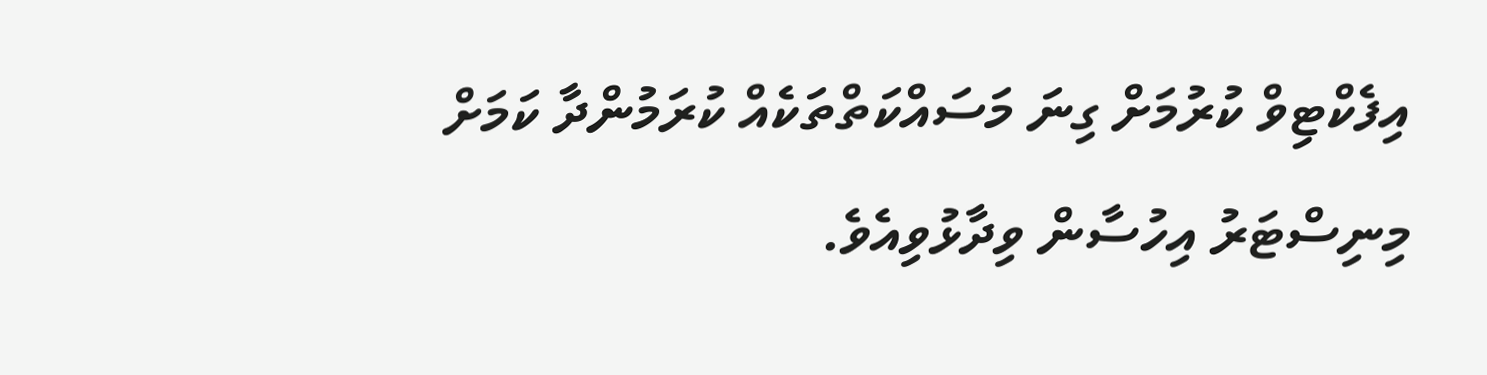އިފެކްޓިވް ކުރުމަށް ގިނަ މަސައްކަތްތަކެއް ކުރަމުންދާ ކަމަށް މިނިސްޓަރު އިހުސާން ވިދާޅުވިއެވެ.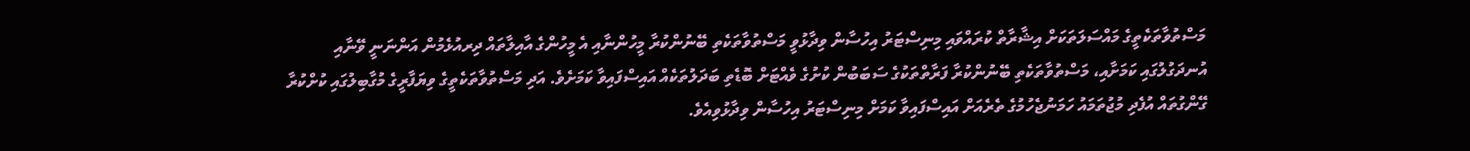މަސްތުވާތަކެތީގެ މައްސަލަތަކަށް އިޝާރާތް ކުރައްވައި މިނިސްޓަރު އިހުސާން ވިދާޅުވީ މަސްތުވާތަކެތި ބޭނުންކުރާ މީހުންނާއި އެ މީހުންގެ އާއިލާތައް ދިރއުޅެމުން އަންނަނީ ވޭނާއި އުނދަގުލުގައި ކަމަށާއި، މަސްތުވާތަކެތި ބޭނުންކުރާ ފަރާތްތަކުގެ ސަބަބުން ކުށުގެ ވެއްޓަށް ބޮޑެތި ބަދަލުތަކެއް އައިސްފައިވާ ކަމަށެވެ. އަދި މަސްތުވާތަކެތީގެ ވިޔަފާރީގެ މުގާބިލުގައި ކުށްކުރާ ގޭންގުތައް އުފެދި މުޖުތަމައު ހަމަނުޖެހުމުގެ ތެރެއަށް އައިސްފައިވާ ކަމަށް މިނިސްޓަރު އިހުސާން ވިދާޅުވިއެވެ.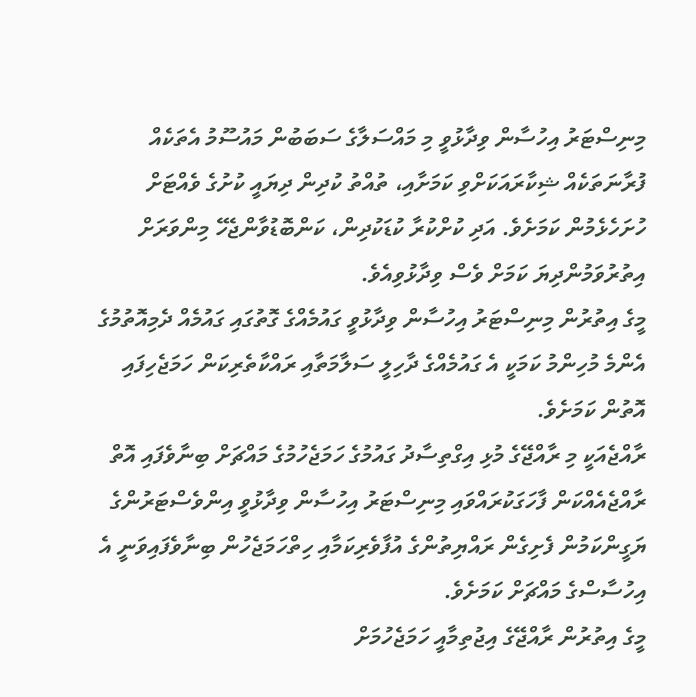މިނިސްޓަރު އިހުސާން ވިދާޅުވީ މި މައްސަލާގެ ސަބަބުން މައުސޫމު އެތަކެއް ފުރާނަތަކެއް ޝިކާރައަކަށްވި ކަމަށާއި، ތުއްތު ކުދިން ދިޔައީ ކުށުގެ ވެއްޓަށް ހުށަހެޅެމުން ކަމަށެވެ. އަދި ކުށްކުރާ ކުޑަކުދިން، ކަންބޮޑުވާންޖެހޭ މިންވަރަށް އިތުރުވަމުންދިޔަ ކަމަށް ވެސް ވިދާޅުވިއެވެ.
މީގެ އިތުރުން މިނިސްޓަރު އިހުސާން ވިދާޅުވީ ގައުމެއްގެ ގޮތުގައި ގައުމެއް ދެމިއޮތުމުގެ އެންމެ މުހިންމު ކަމަކީ އެ ގައުމެއްގެ ދާހިލީ ސަލާމަތާއި ރައްކާތެރިކަން ހަމަޖެހިފައި އޮތުން ކަމަށެވެ.
ރާއްޖެއަކީ މި ރާއްޖޭގެ މުޅި އިގްތިސާދު ގައުމުގެ ހަމަޖެހުމުގެ މައްޗަށް ބިނާވެފައި އޮތް ރާއްޖެއެއްކަން ފާހަގަކުރައްވައި މިނިސްޓަރު އިހުސާން ވިދާޅުވީ އިންވެސްޓަރުންގެ ޔަގީންކަމުން ފެށިގެން ރައްޔިތުންގެ އުފާވެރިކަމާއި ހިތްހަމަޖެހުން ބިނާވެފައިވަނީ އެ އިހުސާސްގެ މައްޗަށް ކަމަށެވެ.
މީގެ އިތުރުން ރާއްޖޭގެ އިޖުތިމާއީ ހަމަޖެހުމަށް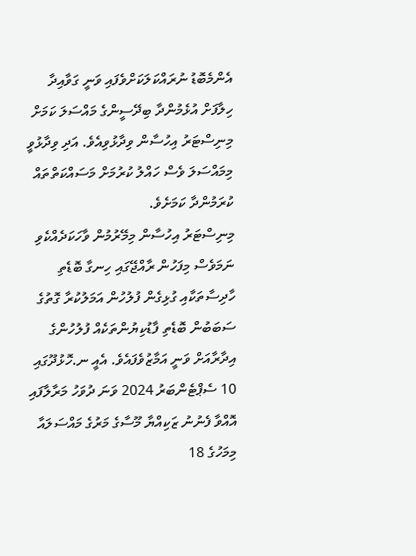އެންމެބޮޑު ނުރައްކަލަކަށްވެފައި ވަނީ ގަވާއިދާ ހިލާފަށް އުޅެމުންދާ ބިދޭސީންގެ މައްސަލަ ކަމަށް މިނިސްޓަރު އިހުސާން ވިދާޅުވިއެވެ. އަދި ވިދާޅުވީ މިމައްސަލަ ވެސް ހައްލު ކުރުމަށް މަސައްކަތްތައް ކުރަމުންދާ ކަމަށެވެ.
މިނިސްޓަރު އިހުސާން މިމޭރުމުން ވާހަކަދެއްކެވި ނަމަވެސް މިފަހުން ރާއްޖޭގައި ހިނގާ ބޮޑެތި ހާދިސާތަކާއި ގުޅިގެން ފުލުހުން އަމަލުކުރާ ގޮތުގެ ސަބަބުން ބޮޑެތި ފާޑުކިޔުންތަކެއް ފުލުހުންގެ އިދާރާއަށް ވަނީ އަމާޒުވެފައެވެ. އެއީ ނ.ހޮޅުދޫގައި 10 ސެޕްޓެންބަރު 2024 ވަނަ ދުވަހު މަރާލާފައި އޮއްވާ ފެނުނު ޒަކިއްޔާ މޫސާގެ މަރުގެ މައްސަލައާ މިމަހުގެ 18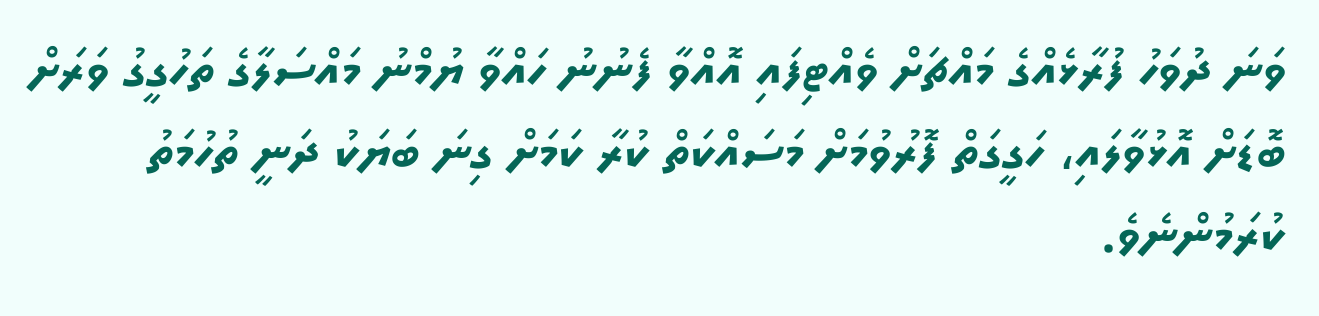ވަނަ ދުވަހު ފުރާޅެއްގެ މައްޗަށް ވެއްޓިފައި އޮއްވާ ފެނުނު ހައްވާ ޔުމްނު މައްސަލާގެ ތަހުގީގު ވަރަށް ބޮޑަށް އޮޅުވާލައި، ހަގީގަތް ފޮރުވުމަށް މަސައްކަތް ކުރާ ކަމަށް ގިނަ ބަޔަކު ދަނީ ތުހުމަތު ކުރަމުންނެވެ.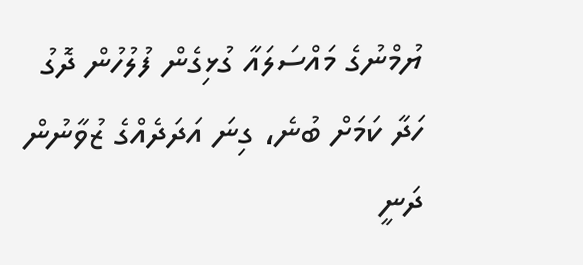ޔުމްނުގެ މައްސަލައާ ގުޅިގެން ފުލުހުން ދޮގު ހަދާ ކަމަށް ބުނެ، ގިނަ އަދަދެއްގެ ޒުވާނުން ދަނީ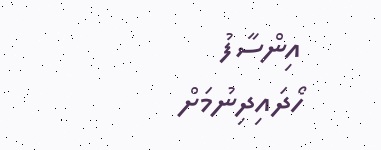އިންސާފު ހޯދައިދިނުމަށް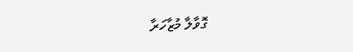ގޮވާލާ މުޒާހަރާ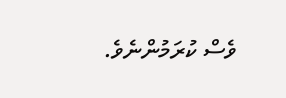ވެސް ކުރަމުންނެވެ.